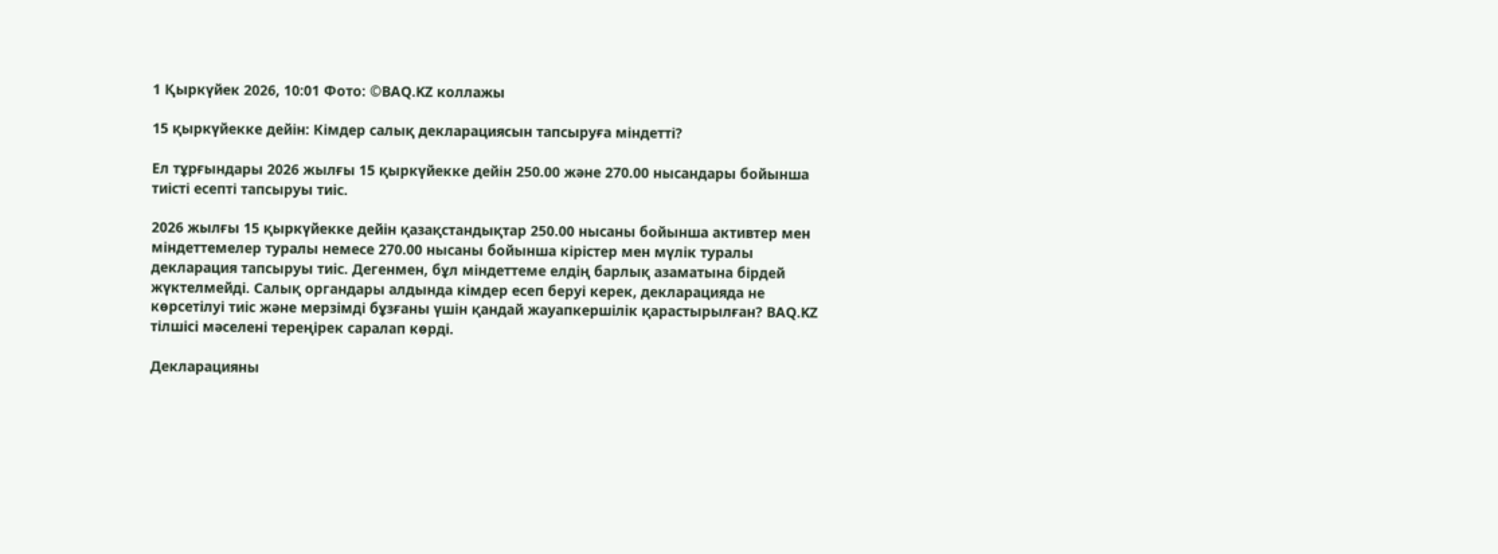1 Қыркүйек 2026, 10:01 Фото: ©BAQ.KZ коллажы

15 қыркүйекке дейін: Кімдер салық декларациясын тапсыруға міндетті?

Ел тұрғындары 2026 жылғы 15 қыркүйекке дейін 250.00 және 270.00 нысандары бойынша тиісті есепті тапсыруы тиіс.

2026 жылғы 15 қыркүйекке дейін қазақстандықтар 250.00 нысаны бойынша активтер мен міндеттемелер туралы немесе 270.00 нысаны бойынша кірістер мен мүлік туралы декларация тапсыруы тиіс. Дегенмен, бұл міндеттеме елдің барлық азаматына бірдей жүктелмейді. Салық органдары алдында кімдер есеп беруі керек, декларацияда не көрсетілуі тиіс және мерзімді бұзғаны үшін қандай жауапкершілік қарастырылған? BAQ.KZ тілшісі мәселені тереңірек саралап көрді.

Декларацияны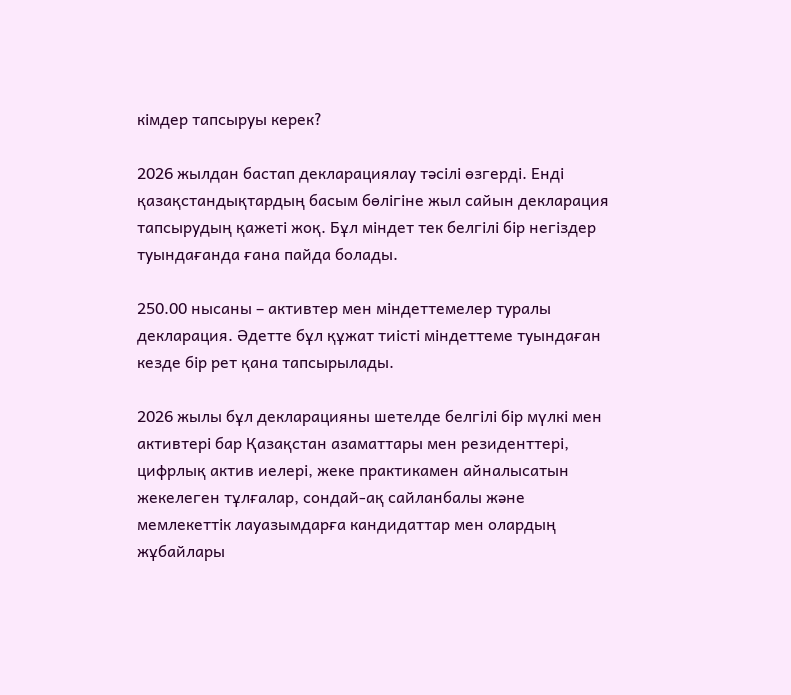кімдер тапсыруы керек?

2026 жылдан бастап декларациялау тәсілі өзгерді. Енді қазақстандықтардың басым бөлігіне жыл сайын декларация тапсырудың қажеті жоқ. Бұл міндет тек белгілі бір негіздер туындағанда ғана пайда болады.

250.00 нысаны – активтер мен міндеттемелер туралы декларация. Әдетте бұл құжат тиісті міндеттеме туындаған кезде бір рет қана тапсырылады.

2026 жылы бұл декларацияны шетелде белгілі бір мүлкі мен активтері бар Қазақстан азаматтары мен резиденттері, цифрлық актив иелері, жеке практикамен айналысатын жекелеген тұлғалар, сондай-ақ сайланбалы және мемлекеттік лауазымдарға кандидаттар мен олардың жұбайлары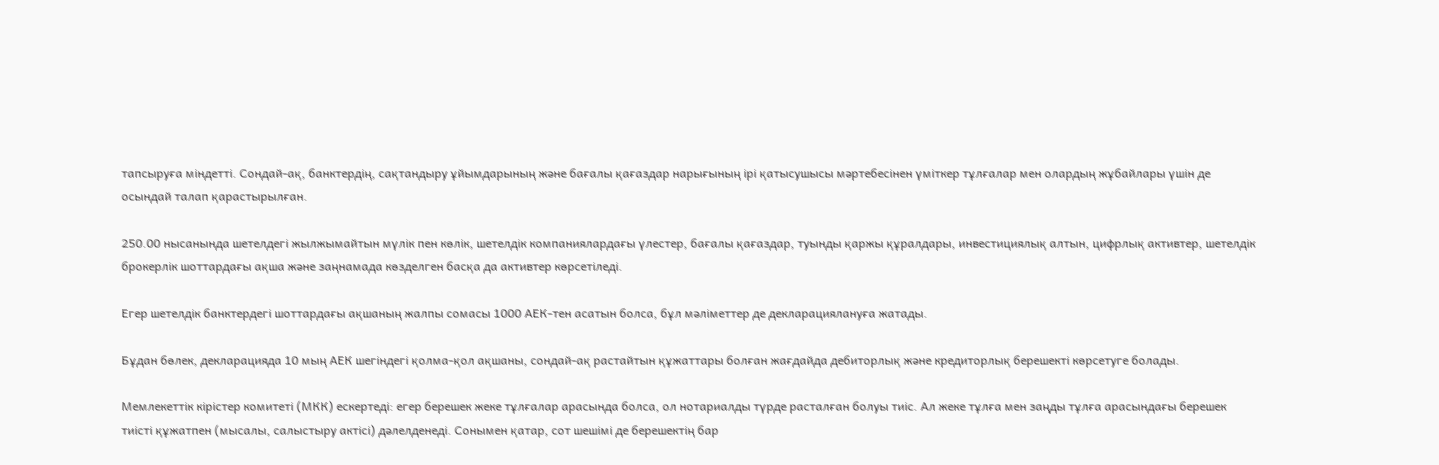тапсыруға міндетті. Сондай-ақ, банктердің, сақтандыру ұйымдарының және бағалы қағаздар нарығының ірі қатысушысы мәртебесінен үміткер тұлғалар мен олардың жұбайлары үшін де осындай талап қарастырылған.

250.00 нысанында шетелдегі жылжымайтын мүлік пен көлік, шетелдік компаниялардағы үлестер, бағалы қағаздар, туынды қаржы құралдары, инвестициялық алтын, цифрлық активтер, шетелдік брокерлік шоттардағы ақша және заңнамада көзделген басқа да активтер көрсетіледі.

Егер шетелдік банктердегі шоттардағы ақшаның жалпы сомасы 1000 АЕК-тен асатын болса, бұл мәліметтер де декларациялануға жатады.

Бұдан бөлек, декларацияда 10 мың АЕК шегіндегі қолма-қол ақшаны, сондай-ақ растайтын құжаттары болған жағдайда дебиторлық және кредиторлық берешекті көрсетуге болады.

Мемлекеттік кірістер комитеті (МКК) ескертеді: егер берешек жеке тұлғалар арасында болса, ол нотариалды түрде расталған болуы тиіс. Ал жеке тұлға мен заңды тұлға арасындағы берешек тиісті құжатпен (мысалы, салыстыру актісі) дәлелденеді. Сонымен қатар, сот шешімі де берешектің бар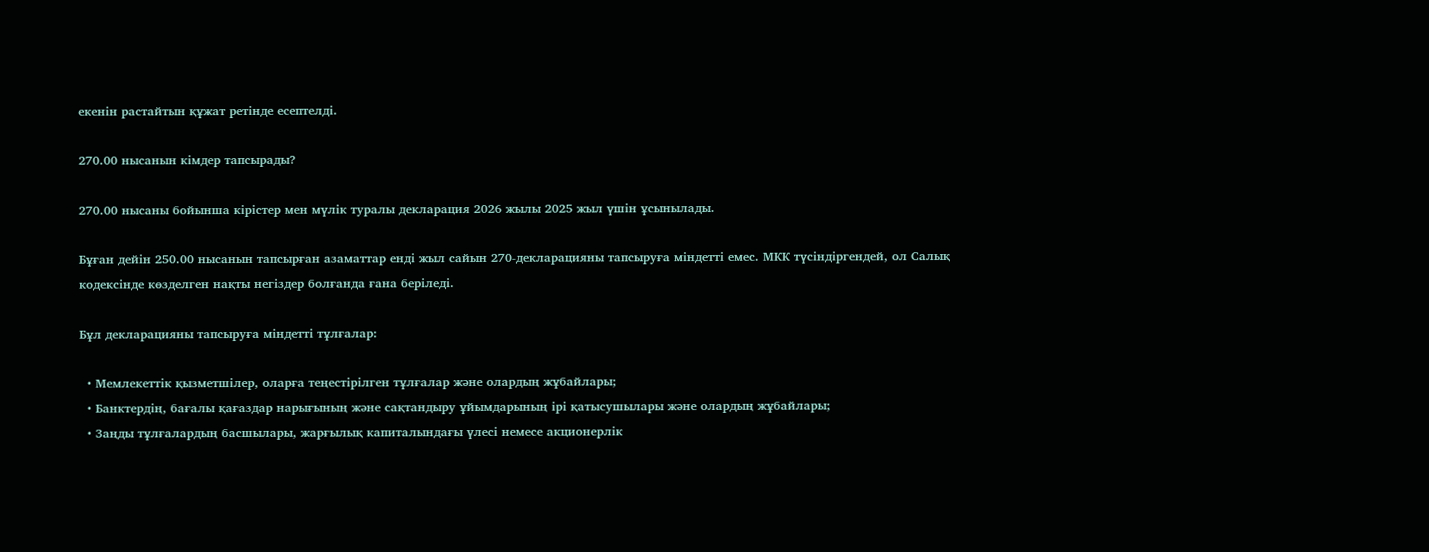екенін растайтын құжат ретінде есептелді.

270.00 нысанын кімдер тапсырады?

270.00 нысаны бойынша кірістер мен мүлік туралы декларация 2026 жылы 2025 жыл үшін ұсынылады.

Бұған дейін 250.00 нысанын тапсырған азаматтар енді жыл сайын 270-декларацияны тапсыруға міндетті емес. МКК түсіндіргендей, ол Салық кодексінде көзделген нақты негіздер болғанда ғана беріледі.

Бұл декларацияны тапсыруға міндетті тұлғалар:

  • Мемлекеттік қызметшілер, оларға теңестірілген тұлғалар және олардың жұбайлары;
  • Банктердің, бағалы қағаздар нарығының және сақтандыру ұйымдарының ірі қатысушылары және олардың жұбайлары;
  • Заңды тұлғалардың басшылары, жарғылық капиталындағы үлесі немесе акционерлік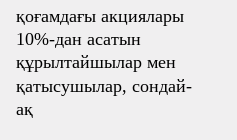қоғамдағы акциялары 10%-дан асатын құрылтайшылар мен қатысушылар, сондай-ақ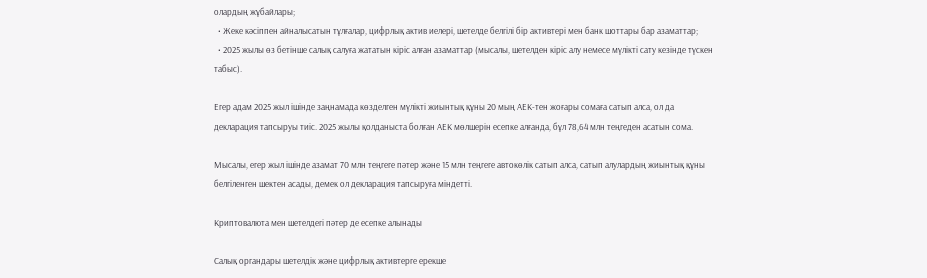олардың жұбайлары;
  • Жеке кәсіппен айналысатын тұлғалар, цифрлық актив иелері, шетелде белгілі бір активтері мен банк шоттары бар азаматтар;
  • 2025 жылы өз бетінше салық салуға жататын кіріс алған азаматтар (мысалы, шетелден кіріс алу немесе мүлікті сату кезінде түскен табыс).

Егер адам 2025 жыл ішінде заңнамада көзделген мүлікті жиынтық құны 20 мың АЕК-тен жоғары сомаға сатып алса, ол да декларация тапсыруы тиіс. 2025 жылы қолданыста болған АЕК мөлшерін есепке алғанда, бұл 78,64 млн теңгеден асатын сома.

Мысалы, егер жыл ішінде азамат 70 млн теңгеге пәтер және 15 млн теңгеге автокөлік сатып алса, сатып алулардың жиынтық құны белгіленген шектен асады, демек ол декларация тапсыруға міндетті.

Криптовалюта мен шетелдегі пәтер де есепке алынады

Салық органдары шетелдік және цифрлық активтерге ерекше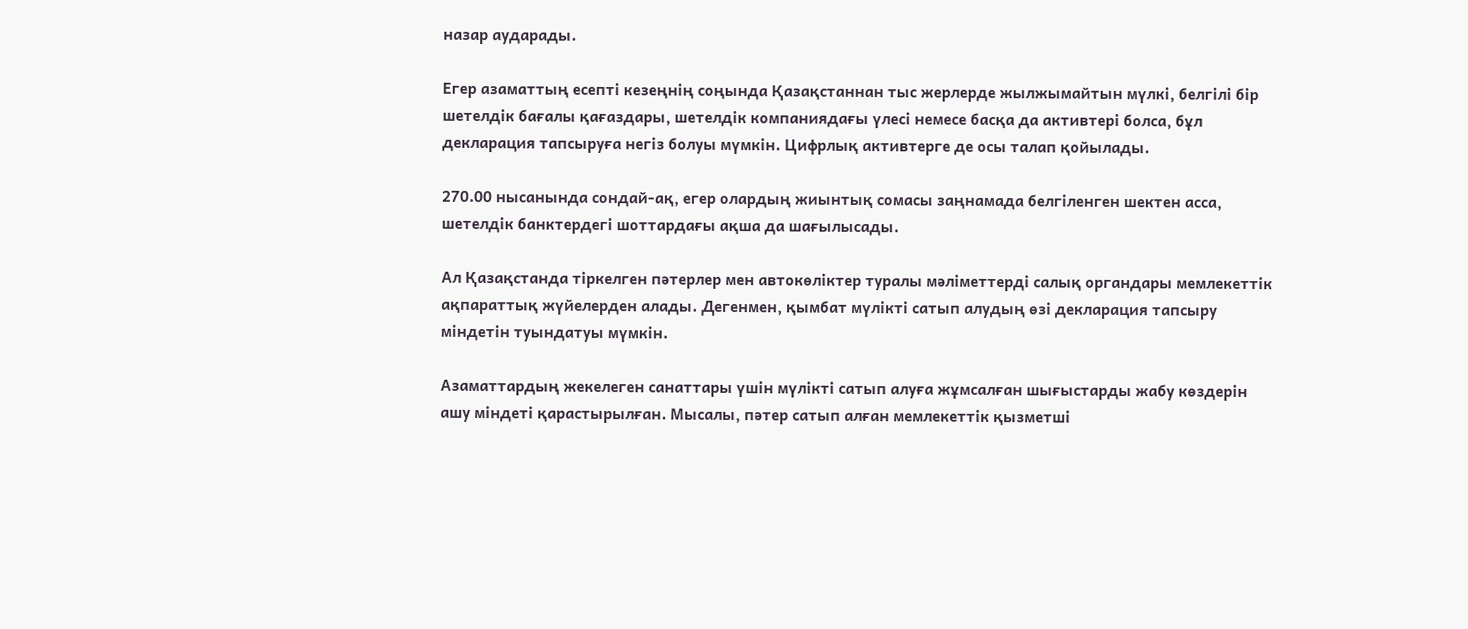назар аударады.

Егер азаматтың есепті кезеңнің соңында Қазақстаннан тыс жерлерде жылжымайтын мүлкі, белгілі бір шетелдік бағалы қағаздары, шетелдік компаниядағы үлесі немесе басқа да активтері болса, бұл декларация тапсыруға негіз болуы мүмкін. Цифрлық активтерге де осы талап қойылады.

270.00 нысанында сондай-ақ, егер олардың жиынтық сомасы заңнамада белгіленген шектен асса, шетелдік банктердегі шоттардағы ақша да шағылысады.

Ал Қазақстанда тіркелген пәтерлер мен автокөліктер туралы мәліметтерді салық органдары мемлекеттік ақпараттық жүйелерден алады. Дегенмен, қымбат мүлікті сатып алудың өзі декларация тапсыру міндетін туындатуы мүмкін.

Азаматтардың жекелеген санаттары үшін мүлікті сатып алуға жұмсалған шығыстарды жабу көздерін ашу міндеті қарастырылған. Мысалы, пәтер сатып алған мемлекеттік қызметші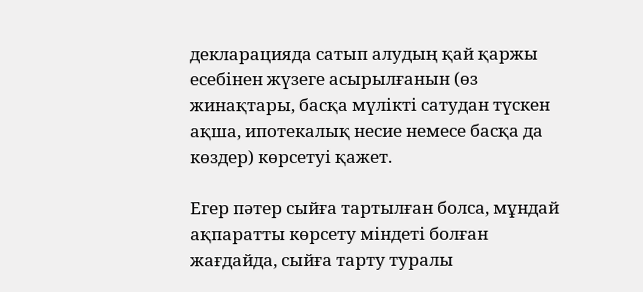декларацияда сатып алудың қай қаржы есебінен жүзеге асырылғанын (өз жинақтары, басқа мүлікті сатудан түскен ақша, ипотекалық несие немесе басқа да көздер) көрсетуі қажет.

Егер пәтер сыйға тартылған болса, мұндай ақпаратты көрсету міндеті болған жағдайда, сыйға тарту туралы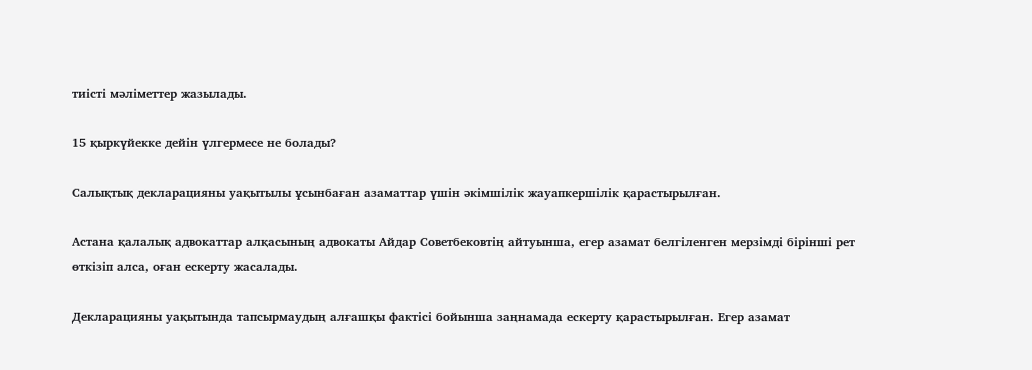тиісті мәліметтер жазылады.

15 қыркүйекке дейін үлгермесе не болады?

Салықтық декларацияны уақытылы ұсынбаған азаматтар үшін әкімшілік жауапкершілік қарастырылған.

Астана қалалық адвокаттар алқасының адвокаты Айдар Советбековтің айтуынша, егер азамат белгіленген мерзімді бірінші рет өткізіп алса, оған ескерту жасалады.

Декларацияны уақытында тапсырмаудың алғашқы фактісі бойынша заңнамада ескерту қарастырылған. Егер азамат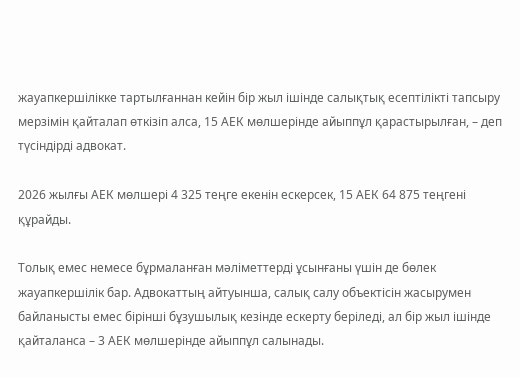жауапкершілікке тартылғаннан кейін бір жыл ішінде салықтық есептілікті тапсыру мерзімін қайталап өткізіп алса, 15 АЕК мөлшерінде айыппұл қарастырылған, – деп түсіндірді адвокат.

2026 жылғы АЕК мөлшері 4 325 теңге екенін ескерсек, 15 АЕК 64 875 теңгені құрайды.

Толық емес немесе бұрмаланған мәліметтерді ұсынғаны үшін де бөлек жауапкершілік бар. Адвокаттың айтуынша, салық салу объектісін жасырумен байланысты емес бірінші бұзушылық кезінде ескерту беріледі, ал бір жыл ішінде қайталанса – 3 АЕК мөлшерінде айыппұл салынады.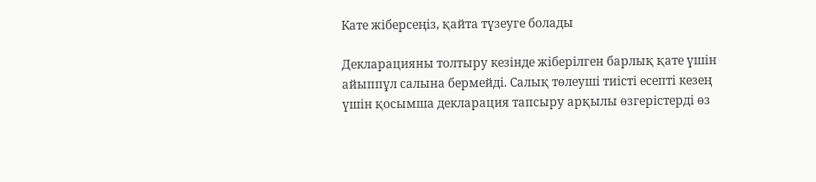Кате жіберсеңіз, қайта түзеуге болады

Декларацияны толтыру кезінде жіберілген барлық қате үшін айыппұл салына бермейді. Салық төлеуші тиісті есепті кезең үшін қосымша декларация тапсыру арқылы өзгерістерді өз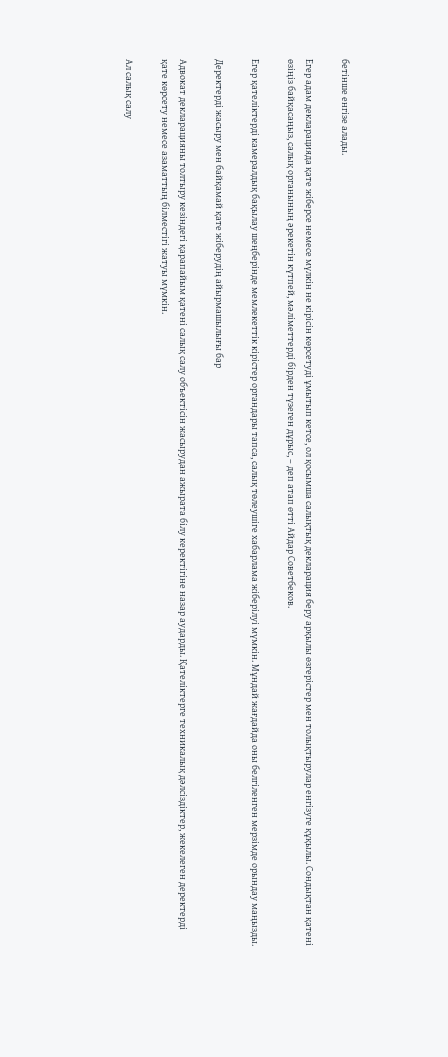бетінше енгізе алады.

Егер адам декларацияда қате жіберсе немесе мүлкін не кірісін көрсетуді ұмытып кетсе, ол қосымша салықтық декларация беру арқылы өзгерістер мен толықтырулар енгізуге құқылы. Сондықтан қатені өзіңіз байқасаңыз, салық органының әрекетін күтпей, мәліметтерді бірден түзеген дұрыс, – деп атап өтті Айдар Советбеков.

Егер қателіктерді камералдық бақылау шеңберінде мемлекеттік кірістер органдары тапса, салық төлеушіге хабарлама жіберілуі мүмкін. Мұндай жағдайда оны белгіленген мерзімде орындау маңызды.

Деректерді жасыру мен байқамай қате жіберудің айырмашылығы бар

Адвокат декларацияны толтыру кезіндегі қарапайым қатені салық салу объектісін жасырудан ажырата білу керектігіне назар аударды. Қателіктерге техникалық дәлсіздіктер, жекелеген деректерді қате көрсету немесе азаматтың білместігі жатуы мүмкін.

Ал салық салу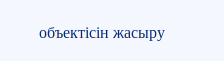объектісін жасыру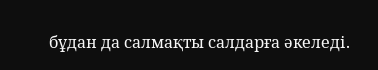бұдан да салмақты салдарға әкеледі.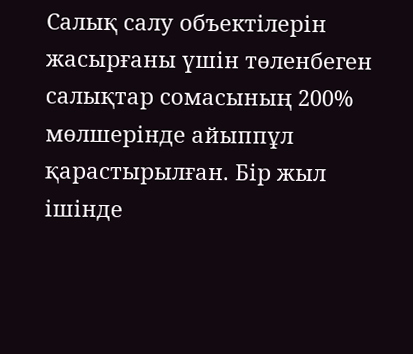Салық салу объектілерін жасырғаны үшін төленбеген салықтар сомасының 200% мөлшерінде айыппұл қарастырылған. Бір жыл ішінде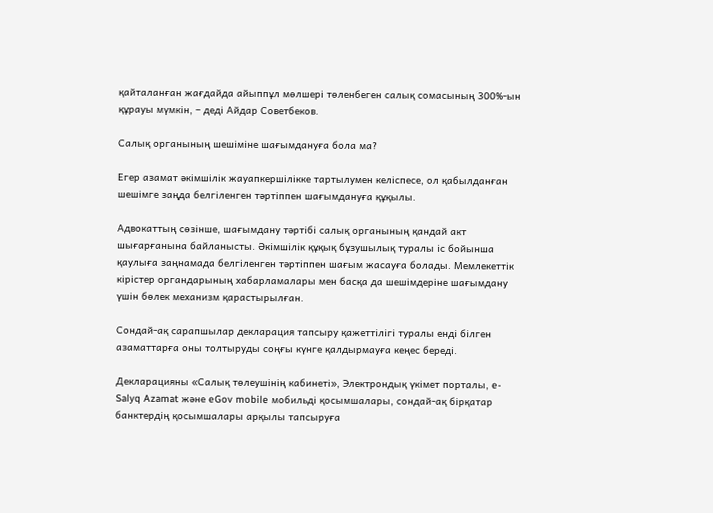қайталанған жағдайда айыппұл мөлшері төленбеген салық сомасының 300%-ын құрауы мүмкін, – деді Айдар Советбеков.

Салық органының шешіміне шағымдануға бола ма?

Егер азамат әкімшілік жауапкершілікке тартылумен келіспесе, ол қабылданған шешімге заңда белгіленген тәртіппен шағымдануға құқылы.

Адвокаттың сөзінше, шағымдану тәртібі салық органының қандай акт шығарғанына байланысты. Әкімшілік құқық бұзушылық туралы іс бойынша қаулыға заңнамада белгіленген тәртіппен шағым жасауға болады. Мемлекеттік кірістер органдарының хабарламалары мен басқа да шешімдеріне шағымдану үшін бөлек механизм қарастырылған.

Сондай-ақ сарапшылар декларация тапсыру қажеттілігі туралы енді білген азаматтарға оны толтыруды соңғы күнге қалдырмауға кеңес береді.

Декларацияны «Салық төлеушінің кабинеті», Электрондық үкімет порталы, e-Salyq Azamat және eGov mobile мобильді қосымшалары, сондай-ақ бірқатар банктердің қосымшалары арқылы тапсыруға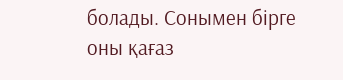болады. Сонымен бірге оны қағаз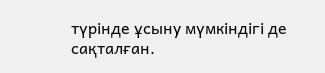түрінде ұсыну мүмкіндігі де сақталған.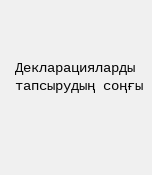Декларацияларды тапсырудың соңғы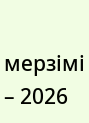мерзімі – 2026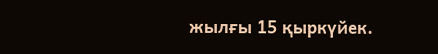жылғы 15 қыркүйек.